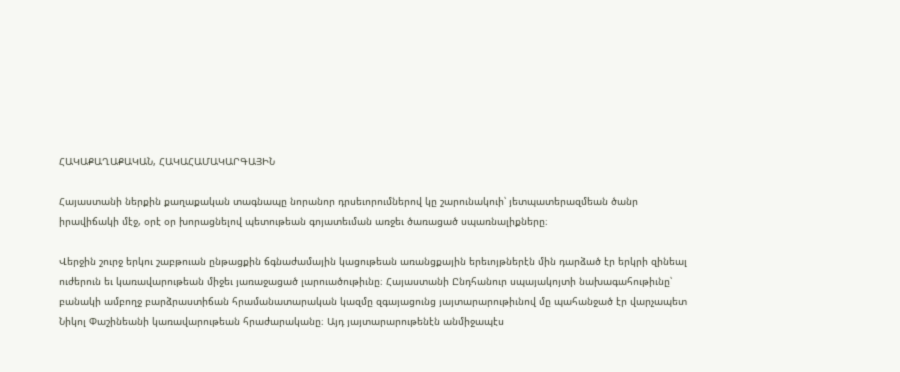ՀԱԿԱՔԱՂԱՔԱԿԱՆ, ՀԱԿԱՀԱՄԱԿԱՐԳԱՅԻՆ

Հայաստանի ներքին քաղաքական տագնապը նորանոր դրսեւորումներով կը շարունակուի՝ յետպատերազմեան ծանր իրավիճակի մէջ, օրէ օր խորացնելով պետութեան գոյատեւման առջեւ ծառացած սպառնալիքները։

Վերջին շուրջ երկու շաբթուան ընթացքին ճգնաժամային կացութեան առանցքային երեւոյթներէն մին դարձած էր երկրի զինեալ ուժերուն եւ կառավարութեան միջեւ յառաջացած լարուածութիւնը։ Հայաստանի Ընդհանուր սպայակոյտի նախագահութիւնը՝ բանակի ամբողջ բարձրաստիճան հրամանատարական կազմը զգայացունց յայտարարութիւնով մը պահանջած էր վարչապետ Նիկոլ Փաշինեանի կառավարութեան հրաժարականը։ Այդ յայտարարութենէն անմիջապէս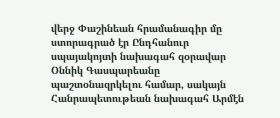վերջ Փաշինեան հրամանագիր մը ստորագրած էր Ընդհանուր սպայակոյտի նախագահ զօրավար Օննիկ Գասպարեանը պաշտօնազրկելու համար, սակայն Հանրապետութեան նախագահ Արմէն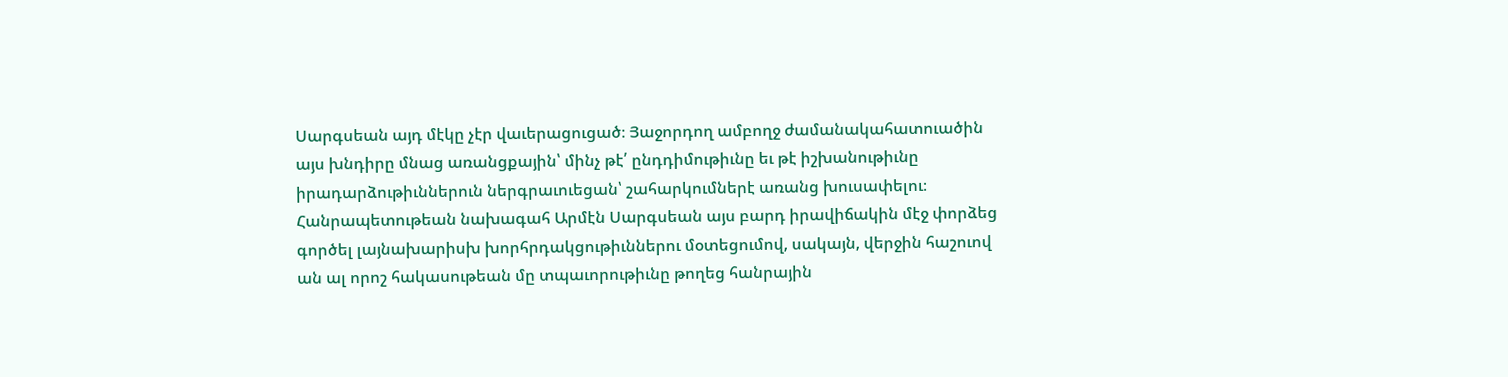Սարգսեան այդ մէկը չէր վաւերացուցած։ Յաջորդող ամբողջ ժամանակահատուածին այս խնդիրը մնաց առանցքային՝ մինչ թէ՛ ընդդիմութիւնը եւ թէ իշխանութիւնը  իրադարձութիւններուն ներգրաւուեցան՝ շահարկումներէ առանց խուսափելու։ Հանրապետութեան նախագահ Արմէն Սարգսեան այս բարդ իրավիճակին մէջ փորձեց գործել լայնախարիսխ խորհրդակցութիւններու մօտեցումով, սակայն, վերջին հաշուով ան ալ որոշ հակասութեան մը տպաւորութիւնը թողեց հանրային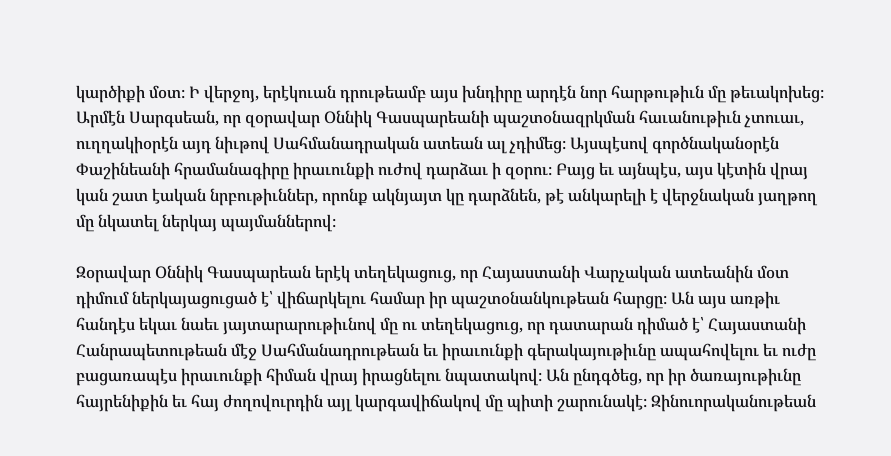կարծիքի մօտ։ Ի վերջոյ, երէկուան դրութեամբ այս խնդիրը արդէն նոր հարթութիւն մը թեւակոխեց։ Արմէն Սարգսեան, որ զօրավար Օննիկ Գասպարեանի պաշտօնազրկման հաւանութիւն չտուաւ, ուղղակիօրէն այդ նիւթով Սահմանադրական ատեան ալ չդիմեց։ Այսպէսով գործնականօրէն Փաշինեանի հրամանագիրը իրաւունքի ուժով դարձաւ ի զօրու։ Բայց եւ այնպէս, այս կէտին վրայ կան շատ էական նրբութիւններ, որոնք ակնյայտ կը դարձնեն, թէ անկարելի է վերջնական յաղթող մը նկատել ներկայ պայմաններով։

Զօրավար Օննիկ Գասպարեան երէկ տեղեկացուց, որ Հայաստանի Վարչական ատեանին մօտ դիմում ներկայացուցած է՝ վիճարկելու համար իր պաշտօնանկութեան հարցը։ Ան այս առթիւ հանդէս եկաւ նաեւ յայտարարութիւնով մը ու տեղեկացուց, որ դատարան դիմած է՝ Հայաստանի Հանրապետութեան մէջ Սահմանադրութեան եւ իրաւունքի գերակայութիւնը ապահովելու եւ ուժը բացառապէս իրաւունքի հիման վրայ իրացնելու նպատակով։ Ան ընդգծեց, որ իր ծառայութիւնը հայրենիքին եւ հայ ժողովուրդին այլ կարգավիճակով մը պիտի շարունակէ։ Զինուորականութեան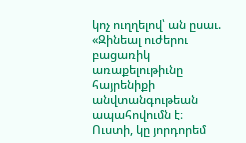կոչ ուղղելով՝ ան ըսաւ. «Զինեալ ուժերու բացառիկ առաքելութիւնը հայրենիքի անվտանգութեան ապահովումն է։ Ուստի, կը յորդորեմ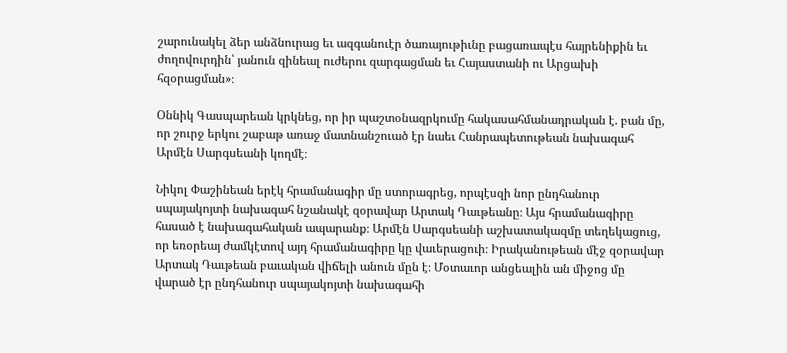շարունակել ձեր անձնուրաց եւ ազգանուէր ծառայութիւնը բացառապէս հայրենիքին եւ ժողովուրդին՝ յանուն զինեալ ուժերու զարգացման եւ Հայաստանի ու Արցախի հզօրացման»։

Օննիկ Գասպարեան կրկնեց, որ իր պաշտօնազրկումը հակասահմանադրական է. բան մը, որ շուրջ երկու շաբաթ առաջ մատնանշուած էր նաեւ Հանրապետութեան նախագահ Արմէն Սարգսեանի կողմէ։

Նիկոլ Փաշինեան երէկ հրամանագիր մը ստորագրեց, որպէսզի նոր ընդհանուր սպայակոյտի նախագահ նշանակէ զօրավար Արտակ Դաւթեանը։ Այս հրամանագիրը հասած է նախագահական ապարանք։ Արմէն Սարգսեանի աշխատակազմը տեղեկացուց, որ եռօրեայ ժամկէտով այդ հրամանագիրը կը վաւերացուի։ Իրականութեան մէջ զօրավար Արտակ Դաւթեան բաւական վիճելի անուն մըն է։ Մօտաւոր անցեալին ան միջոց մը վարած էր ընդհանուր սպայակոյտի նախագահի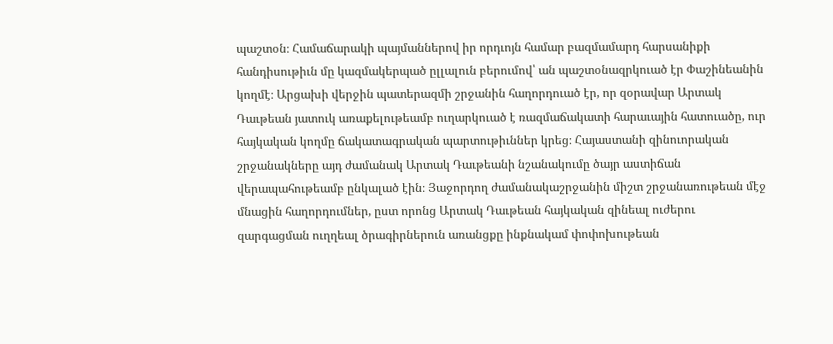պաշտօն։ Համաճարակի պայմաններով իր որդւոյն համար բազմամարդ հարսանիքի հանդիսութիւն մը կազմակերպած ըլլալուն բերումով՝ ան պաշտօնազրկուած էր Փաշինեանին կողմէ։ Արցախի վերջին պատերազմի շրջանին հաղորդուած էր, որ զօրավար Արտակ Դաւթեան յատուկ առաքելութեամբ ուղարկուած է ռազմաճակատի հարաւային հատուածը, ուր հայկական կողմը ճակատագրական պարտութիւններ կրեց։ Հայաստանի զինուորական շրջանակները այդ ժամանակ Արտակ Դաւթեանի նշանակումը ծայր աստիճան վերապահութեամբ ընկալած էին։ Յաջորդող ժամանակաշրջանին միշտ շրջանառութեան մէջ մնացին հաղորդումներ, ըստ որոնց Արտակ Դաւթեան հայկական զինեալ ուժերու զարգացման ուղղեալ ծրագիրներուն առանցքը ինքնակամ փոփոխութեան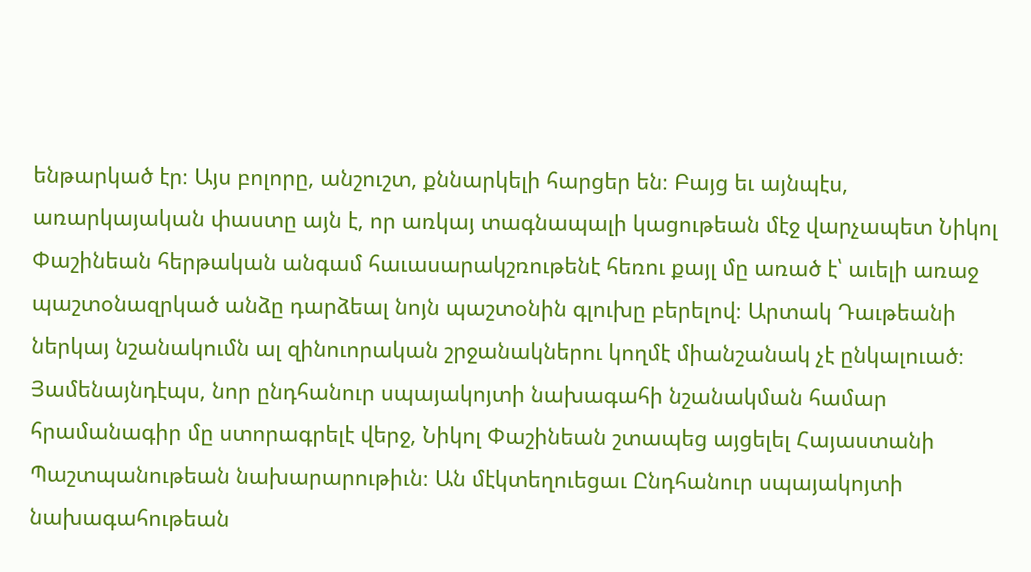ենթարկած էր։ Այս բոլորը, անշուշտ, քննարկելի հարցեր են։ Բայց եւ այնպէս, առարկայական փաստը այն է, որ առկայ տագնապալի կացութեան մէջ վարչապետ Նիկոլ Փաշինեան հերթական անգամ հաւասարակշռութենէ հեռու քայլ մը առած է՝ աւելի առաջ պաշտօնազրկած անձը դարձեալ նոյն պաշտօնին գլուխը բերելով։ Արտակ Դաւթեանի ներկայ նշանակումն ալ զինուորական շրջանակներու կողմէ միանշանակ չէ ընկալուած։ Յամենայնդէպս, նոր ընդհանուր սպայակոյտի նախագահի նշանակման համար հրամանագիր մը ստորագրելէ վերջ, Նիկոլ Փաշինեան շտապեց այցելել Հայաստանի Պաշտպանութեան նախարարութիւն։ Ան մէկտեղուեցաւ Ընդհանուր սպայակոյտի նախագահութեան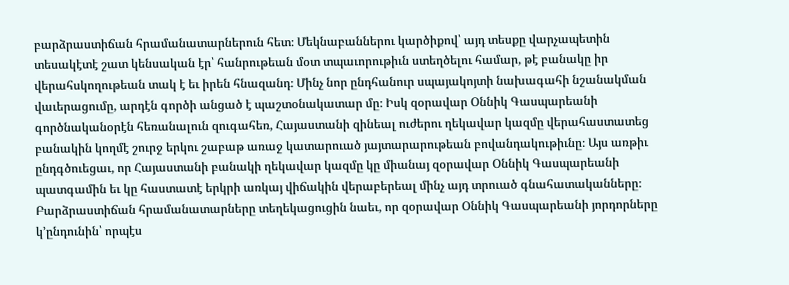բարձրաստիճան հրամանատարներուն հետ։ Մեկնաբաններու կարծիքով՝ այդ տեսքը վարչապետին տեսակէտէ շատ կենսական էր՝ հանրութեան մօտ տպաւորութիւն ստեղծելու համար, թէ բանակը իր վերահսկողութեան տակ է եւ իրեն հնազանդ։ Մինչ նոր ընդհանուր սպայակոյտի նախագահի նշանակման վաւերացումը, արդէն գործի անցած է պաշտօնակատար մը։ Իսկ զօրավար Օննիկ Գասպարեանի գործնականօրէն հեռանալուն զուգահեռ, Հայաստանի զինեալ ուժերու ղեկավար կազմը վերահաստատեց բանակին կողմէ շուրջ երկու շաբաթ առաջ կատարուած յայտարարութեան բովանդակութիւնը։ Այս առթիւ ընդգծուեցաւ, որ Հայաստանի բանակի ղեկավար կազմը կը միանայ զօրավար Օննիկ Գասպարեանի պատգամին եւ կը հաստատէ երկրի առկայ վիճակին վերաբերեալ մինչ այդ տրուած գնահատականները։ Բարձրաստիճան հրամանատարները տեղեկացուցին նաեւ, որ զօրավար Օննիկ Գասպարեանի յորդորները կ՚ընդունին՝ որպէս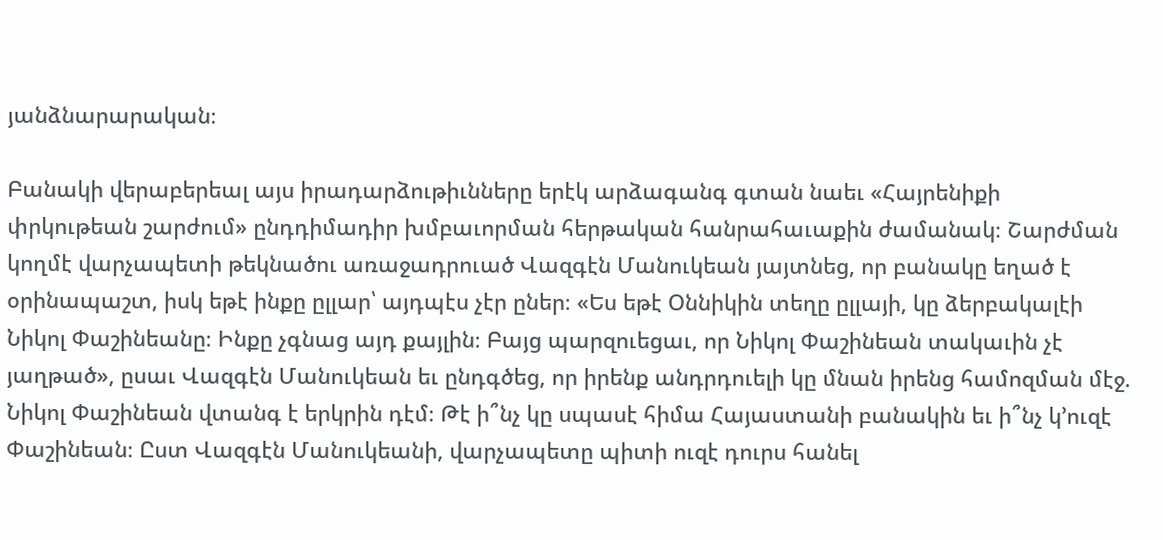յանձնարարական։

Բանակի վերաբերեալ այս իրադարձութիւնները երէկ արձագանգ գտան նաեւ «Հայրենիքի փրկութեան շարժում» ընդդիմադիր խմբաւորման հերթական հանրահաւաքին ժամանակ։ Շարժման կողմէ վարչապետի թեկնածու առաջադրուած Վազգէն Մանուկեան յայտնեց, որ բանակը եղած է օրինապաշտ, իսկ եթէ ինքը ըլլար՝ այդպէս չէր ըներ։ «Ես եթէ Օննիկին տեղը ըլլայի, կը ձերբակալէի Նիկոլ Փաշինեանը։ Ինքը չգնաց այդ քայլին։ Բայց պարզուեցաւ, որ Նիկոլ Փաշինեան տակաւին չէ յաղթած», ըսաւ Վազգէն Մանուկեան եւ ընդգծեց, որ իրենք անդրդուելի կը մնան իրենց համոզման մէջ. Նիկոլ Փաշինեան վտանգ է երկրին դէմ։ Թէ ի՞նչ կը սպասէ հիմա Հայաստանի բանակին եւ ի՞նչ կ՚ուզէ Փաշինեան։ Ըստ Վազգէն Մանուկեանի, վարչապետը պիտի ուզէ դուրս հանել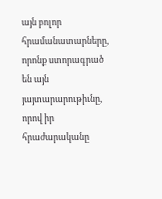այն բոլոր հրամանատարները, որոնք ստորագրած են այն յայտարարութիւնը, որով իր հրաժարականը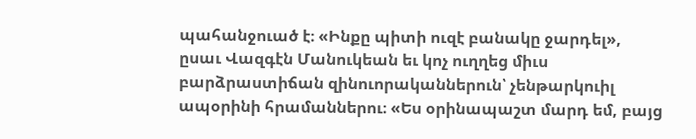պահանջուած է։ «Ինքը պիտի ուզէ բանակը ջարդել», ըսաւ Վազգէն Մանուկեան եւ կոչ ուղղեց միւս բարձրաստիճան զինուորականներուն՝ չենթարկուիլ ապօրինի հրամաններու։ «Ես օրինապաշտ մարդ եմ, բայց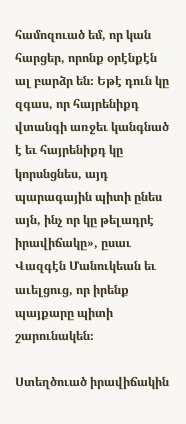համոզուած եմ, որ կան հարցեր, որոնք օրէնքէն ալ բարձր են։ Եթէ դուն կը զգաս, որ հայրենիքդ վտանգի առջեւ կանգնած է եւ հայրենիքդ կը կորսնցնես, այդ պարագային պիտի ընես այն, ինչ որ կը թելադրէ իրավիճակը», ըսաւ Վազգէն Մանուկեան եւ աւելցուց, որ իրենք պայքարը պիտի շարունակեն։

Ստեղծուած իրավիճակին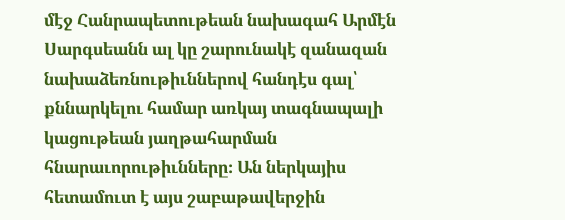մէջ Հանրապետութեան նախագահ Արմէն Սարգսեանն ալ կը շարունակէ զանազան նախաձեռնութիւններով հանդէս գալ՝ քննարկելու համար առկայ տագնապալի կացութեան յաղթահարման հնարաւորութիւնները։ Ան ներկայիս հետամուտ է այս շաբաթավերջին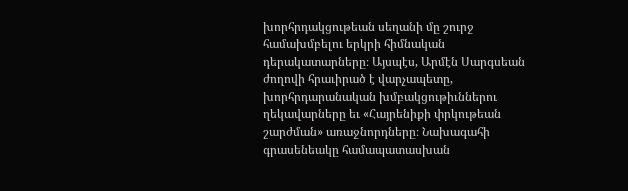խորհրդակցութեան սեղանի մը շուրջ համախմբելու երկրի հիմնական դերակատարները։ Այսպէս, Արմէն Սարգսեան ժողովի հրաւիրած է վարչապետը, խորհրդարանական խմբակցութիւններու ղեկավարները եւ «Հայրենիքի փրկութեան շարժման» առաջնորդները։ Նախագահի գրասենեակը համապատասխան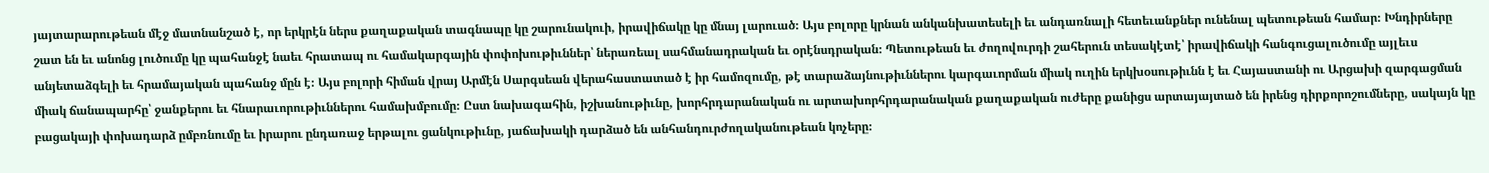յայտարարութեան մէջ մատնանշած է, որ երկրէն ներս քաղաքական տագնապը կը շարունակուի, իրավիճակը կը մնայ լարուած։ Այս բոլորը կրնան անկանխատեսելի եւ անդառնալի հետեւանքներ ունենալ պետութեան համար։ Խնդիրները շատ են եւ անոնց լուծումը կը պահանջէ նաեւ հրատապ ու համակարգային փոփոխութիւններ՝ ներառեալ սահմանադրական եւ օրէնսդրական։ Պետութեան եւ ժողովուրդի շահերուն տեսակէտէ՝ իրավիճակի հանգուցալուծումը այլեւս անյետաձգելի եւ հրամայական պահանջ մըն է։ Այս բոլորի հիման վրայ Արմէն Սարգսեան վերահաստատած է իր համոզումը, թէ տարաձայնութիւններու կարգաւորման միակ ուղին երկխօսութիւնն է եւ Հայաստանի ու Արցախի զարգացման միակ ճանապարհը՝ ջանքերու եւ հնարաւորութիւններու համախմբումը։ Ըստ նախագահին, իշխանութիւնը, խորհրդարանական ու արտախորհրդարանական քաղաքական ուժերը քանիցս արտայայտած են իրենց դիրքորոշումները, սակայն կը բացակայի փոխադարձ ըմբռնումը եւ իրարու ընդառաջ երթալու ցանկութիւնը, յաճախակի դարձած են անհանդուրժողականութեան կոչերը։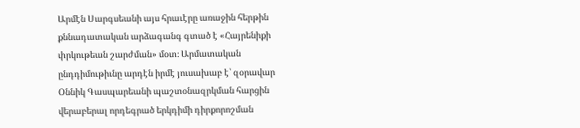Արմէն Սարգսեանի այս հրաւէրը առաջին հերթին քննադատական արձագանգ գտած է «Հայրենիքի փրկութեան շարժման» մօտ։ Արմատական ընդդիմութիւնը արդէն իրմէ յուսախաբ է՝ զօրավար Օննիկ Գասպարեանի պաշտօնազրկման հարցին վերաբերալ որդեգրած երկդիմի դիրքորոշման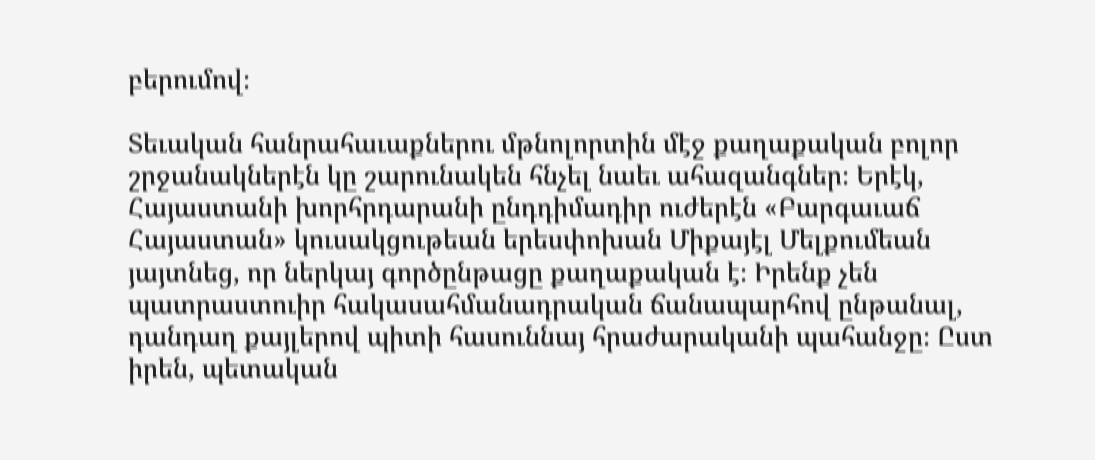բերումով։

Տեւական հանրահաւաքներու մթնոլորտին մէջ քաղաքական բոլոր շրջանակներէն կը շարունակեն հնչել նաեւ ահազանգներ։ Երէկ, Հայաստանի խորհրդարանի ընդդիմադիր ուժերէն «Բարգաւաճ Հայաստան» կուսակցութեան երեսփոխան Միքայէլ Մելքումեան յայտնեց, որ ներկայ գործընթացը քաղաքական է։ Իրենք չեն պատրաստուիր հակասահմանադրական ճանապարհով ընթանալ, դանդաղ քայլերով պիտի հասուննայ հրաժարականի պահանջը։ Ըստ իրեն, պետական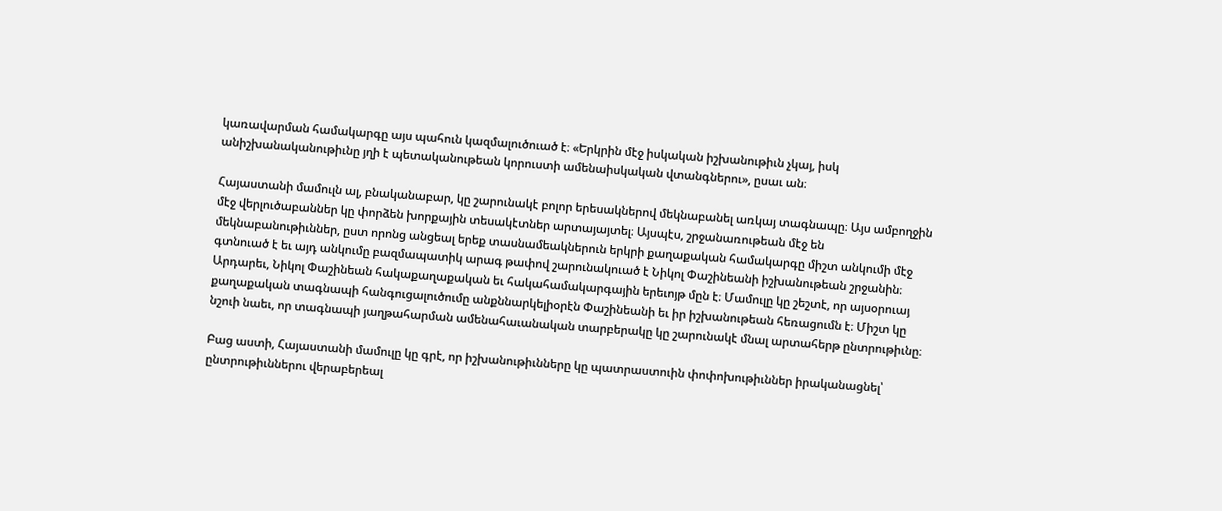կառավարման համակարգը այս պահուն կազմալուծուած է։ «Երկրին մէջ իսկական իշխանութիւն չկայ, իսկ անիշխանականութիւնը յղի է պետականութեան կորուստի ամենաիսկական վտանգներու», ըսաւ ան։

Հայաստանի մամուլն ալ, բնականաբար, կը շարունակէ բոլոր երեսակներով մեկնաբանել առկայ տագնապը։ Այս ամբողջին մէջ վերլուծաբաններ կը փորձեն խորքային տեսակէտներ արտայայտել։ Այսպէս, շրջանառութեան մէջ են մեկնաբանութիւններ, ըստ որոնց անցեալ երեք տասնամեակներուն երկրի քաղաքական համակարգը միշտ անկումի մէջ գտնուած է եւ այդ անկումը բազմապատիկ արագ թափով շարունակուած է Նիկոլ Փաշինեանի իշխանութեան շրջանին։ Արդարեւ, Նիկոլ Փաշինեան հակաքաղաքական եւ հակահամակարգային երեւոյթ մըն է։ Մամուլը կը շեշտէ, որ այսօրուայ քաղաքական տագնապի հանգուցալուծումը անքննարկելիօրէն Փաշինեանի եւ իր իշխանութեան հեռացումն է։ Միշտ կը նշուի նաեւ, որ տագնապի յաղթահարման ամենահաւանական տարբերակը կը շարունակէ մնալ արտահերթ ընտրութիւնը։

Բաց աստի, Հայաստանի մամուլը կը գրէ, որ իշխանութիւնները կը պատրաստուին փոփոխութիւններ իրականացնել՝ ընտրութիւններու վերաբերեալ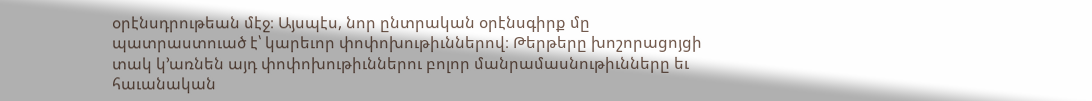օրէնսդրութեան մէջ։ Այսպէս, նոր ընտրական օրէնսգիրք մը պատրաստուած է՝ կարեւոր փոփոխութիւններով։ Թերթերը խոշորացոյցի տակ կ՚առնեն այդ փոփոխութիւններու բոլոր մանրամասնութիւնները եւ հաւանական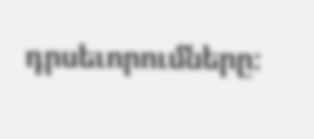դրսեւորումները։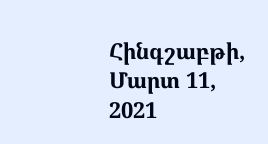Հինգշաբթի, Մարտ 11, 2021